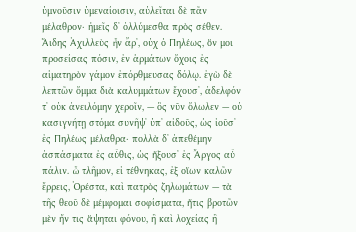ὑμνοῦσιν ὑμεναίοισιν, αὐλεῖται δὲ πᾶν μέλαθρον· ἡμεῖς δʼ ὀλλύμεσθα πρὸς σέθεν. Ἅιδης Ἀχιλλεὺς ἦν ἄρʼ, οὐχ ὁ Πηλέως, ὅν μοι προσείσας πόσιν, ἐν ἁρμάτων ὄχοις ἐς αἱματηρὸν γάμον ἐπόρθμευσας δόλῳ. ἐγὼ δὲ λεπτῶν ὄμμα διὰ καλυμμάτων ἔχουσʼ, ἀδελφόν τʼ οὐκ ἀνειλόμην χεροῖν, — ὃς νῦν ὄλωλεν — οὐ κασιγνήτῃ στόμα συνῆψʼ ὑπʼ αἰδοῦς, ὡς ἰοῦσʼ ἐς Πηλέως μέλαθρα· πολλὰ δʼ ἀπεθέμην ἀσπάσματα ἐς αὖθις, ὡς ἥξουσʼ ἐς Ἄργος αὖ πάλιν. ὦ τλῆμον, εἰ τέθνηκας, ἐξ οἵων καλῶν ἔρρεις, Ὀρέστα, καὶ πατρὸς ζηλωμάτων — τὰ τῆς θεοῦ δὲ μέμφομαι σοφίσματα, ἥτις βροτῶν μὲν ἤν τις ἅψηται φόνου, ἢ καὶ λοχείας ἢ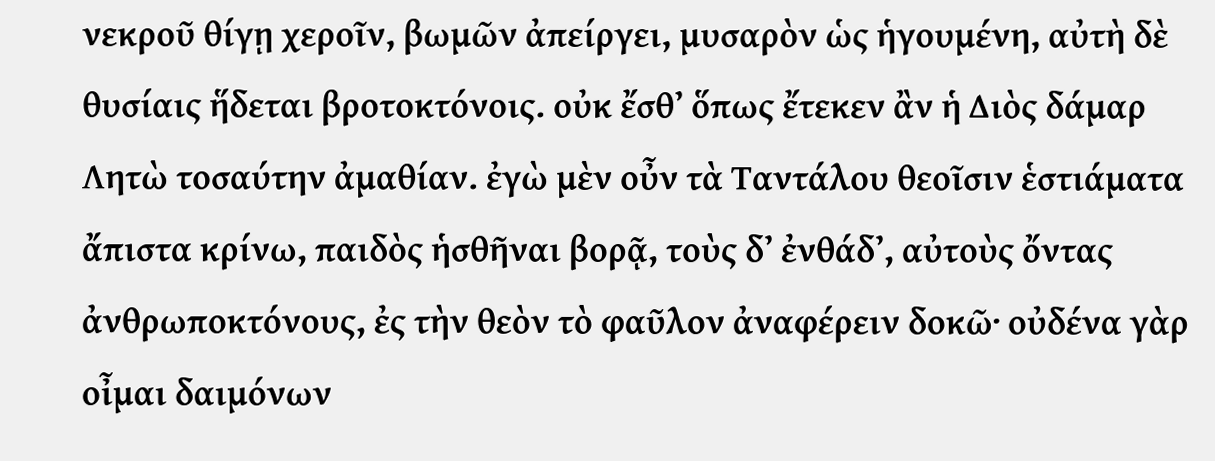νεκροῦ θίγῃ χεροῖν, βωμῶν ἀπείργει, μυσαρὸν ὡς ἡγουμένη, αὐτὴ δὲ θυσίαις ἥδεται βροτοκτόνοις. οὐκ ἔσθʼ ὅπως ἔτεκεν ἂν ἡ Διὸς δάμαρ Λητὼ τοσαύτην ἀμαθίαν. ἐγὼ μὲν οὖν τὰ Ταντάλου θεοῖσιν ἑστιάματα ἄπιστα κρίνω, παιδὸς ἡσθῆναι βορᾷ, τοὺς δʼ ἐνθάδʼ, αὐτοὺς ὄντας ἀνθρωποκτόνους, ἐς τὴν θεὸν τὸ φαῦλον ἀναφέρειν δοκῶ· οὐδένα γὰρ οἶμαι δαιμόνων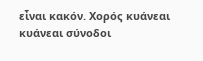εἶναι κακόν. Χορός κυάνεαι κυάνεαι σύνοδοι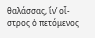θαλάσσας, ἵνʼ οἶ- στρος ὁ πετόμενος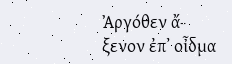Ἀργόθεν ἄ- ξενον ἐπʼ οἶδμα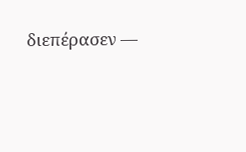διεπέρασεν —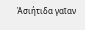Ἀσιήτιδα γαῖαν